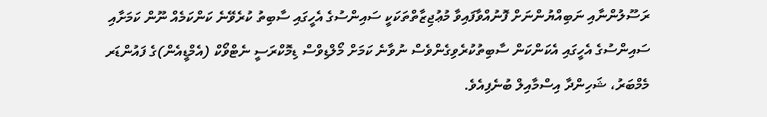ރަސޫލުންނާއި ނަބިއްޔުންނަށް ފޮނުއްވާފައިވާ މުޢުޖިޒާތްތަކަކީ ސައިންސުގެ އެހީގައި ސާބިތު ކުރެވޭނެ ކަންކަމެއް ނޫން ކަމަށާއި ސައިންސުގެ އެހީގައި އެކަންކަން ސާބިތުކުރެވިގެންވެސް ނުވާނެ ކަމަށް މޯލްޑިވްސް ޑިމޮކްރަސީ ނެޓްވޯކް (އެމްޑީއެން)ގެ ފައުންޑަރ މެމްބަރު، ޝަހިންދާ އިސްމާއިލް ބުނެފިއެވެ.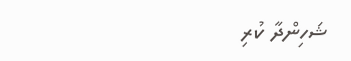ޝަހިންދާ ކުރި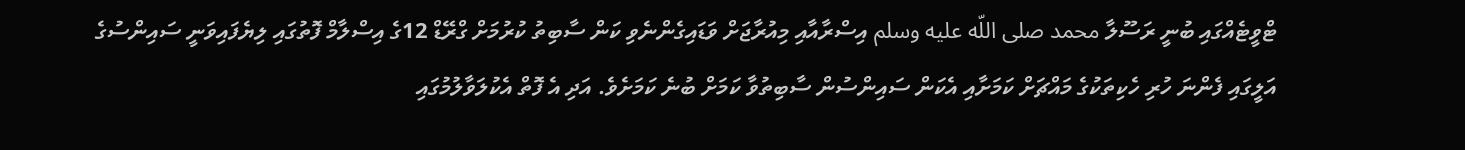ޓްވީޓެއްގައި ބުނީ ރަސޫލާ محمد صلى اللّه عليه وسلم އިސްރާއާއި މިއުރާޖަށް ވަޑައިގެންނެވި ކަން ސާބިތު ކުރުމަށް ގްރޭޑް 12ގެ އިސްލާމް ފޮތުގައި ލިޔެފައިވަނީ ސައިންސުގެ އަލީގައި ފެންނަ ހުރި ހެކިތަކުގެ މައްޗަށް ކަމަށާއި އެކަން ސައިންސުން ސާބިތުވާ ކަމަށް ބުނެ ކަމަށެވެ. އަދި އެ ފޮތް އެކުލަވާލުމުގައި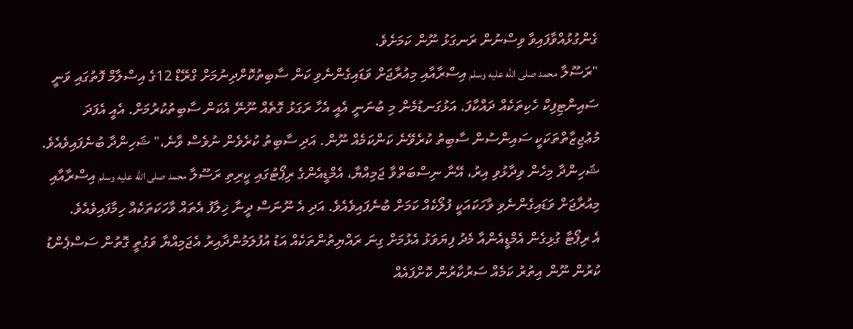ގެންގުޅުއްވާފައިވާ ވިސްނުން ރަނގަޅު ނޫން ކަމަށެވެ.
"ރަސޫލާ محمد صلى اللّه عليه وسلم އިސްރާއާއި މިއުރާޖަށް ވަޑައިގެންނެވި ކަން ސާބިތުކޮށްދިނުމަށް ގްރޭޑް 12ގެ އިސްލާމް ފޮތުގައި ވަނީ ސައިންޓިފިކް ހެކިތަކެއް ދައްކާފަ. އަޅުގަނޑުމެން މި ބުނަނީ އެއީ އެހާ ރަގަޅު ގޮތެއް ނޫނޭ އެކަން ސާބިތުކުރުމަށް. އެއީ އެފަދަ މުޢުޖިޒާތްތަކަކީ ސައިންސުން ސާބިތު ކުރެވޭނެ ކަންކަމެއް ނޫން. އަދި ސާބިތު ކުރެވެން ނުވެސް ވާނެ،" ޝަހިންދާ ބުނެފައިވެއެވެ.
ޝަހިންދާ މިހެން ވިދާޅުވި އިރު، އޭނާ ނިސްބަތްވާ ޖަމިއްޔާ، އެމްޑީއެންގެ ރިޕޯޓުގައި ކީރިތި ރަސޫލާ محمد صلى اللّه عليه وسلم އިސްރާއާއި މިއުރާޖަށް ވަޑައިގެންނެވި ވާހަކައަކީ ފުލޯކެއް ކަމަށް ބުނެފައިވެއެވެ. އަދި އެ ނޫނަސް ދީނާ ޚިލާފު އެތައް ވާހަކަތަކެއް ހިމާފައިވެއެވެ.
އެ ރިޕޯޓާ ގުޅިގެން އެމްޑީއެންއާ މެދު ފިޔަވަޅު އެޅުމަށް ގިނަ ރައްޔިތުންތަކެއް އަޑު އުފުލަމުންދާއިރު އެޖަމިއްޔާ ވަގުތީ ގޮތުން ސަސްޕެންޑު ކުރުން ނޫން އިތުރު ކަމެއް ސަރުކާރުން ކޮށްފައެއް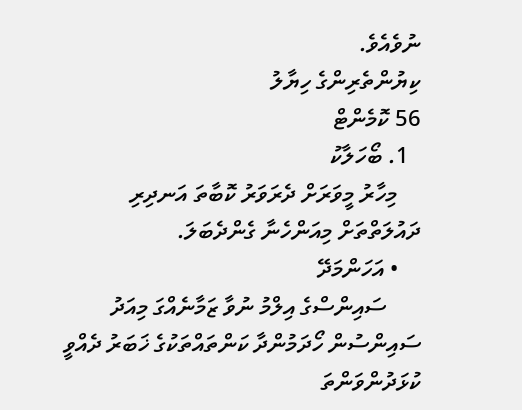ނުވެއެވެ.
ކިޔުންތެރިންގެ ހިޔާލު
56 ކޮމެންޓް
  1. ބޯހަލާކު
    މިހާރު މީވަރަށް ދެރަވަރު ކޮބާތަ އަނދިރި ދައުލަތްތަށް މިއަންހެނާ ގެންދެބަލަ.
    • އަހަންމަދޭ
      ސައިންސްގެ އިލްމު ނުވާ ޒަމާނެއްގަ މިއަދު ސައިންސުން ހޯދަމުންދާ ކަންތައްތަކުގެ ޚަބަރު ދެއްވީ ކުޅަދުންވަންތަ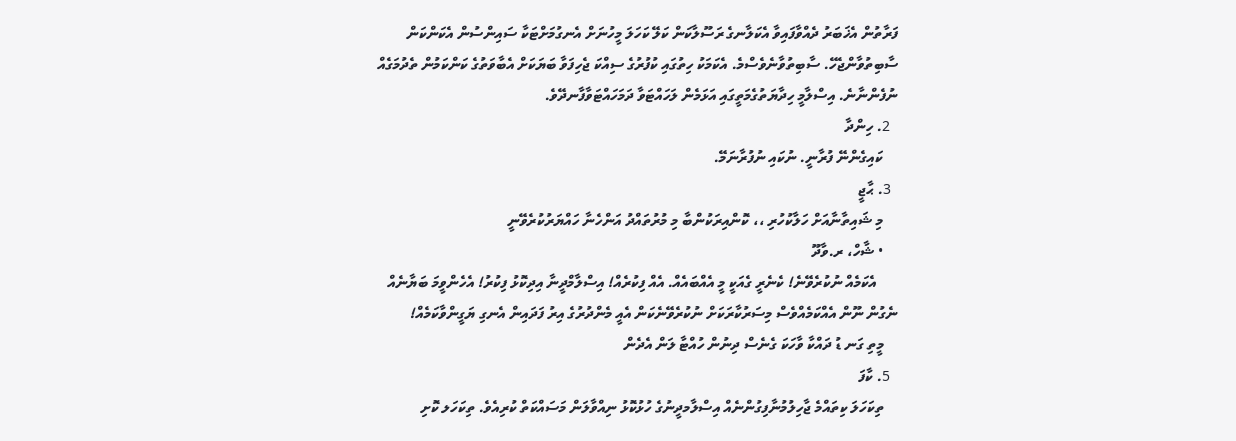ފަރާތުން އެޚަބަރު ދެއްވާފައިވާ އެކަލާނގެ ރަސޫލާކަން ކަލޭ ކަހަލަ މީހުނަށް އެނގުމަށްޓަކާ ސައިންސުން އެކަންކަން ސާބިތުވާންޖެހޭ. ސާބިތުވާނެވެސްމެ. އެކަމަކު ހިތުގައި ކުފުރުގެ ސިއްކަ ޖެހިފަވާ ބަޔަކަށް އެބާވަތުގެ ކަންކަމުން ތެދުމަގެއް ނުފެންނާނެ. އިސްލާމީ ހިދާޔަތުގެމަތީގައި އަޅަމެން ލަހައްޓަވާ ދަމަހައްޓަވާފާނދޭވެ.
  2. ހިންދާ
    ކައިގެންނޭ ފުރާނީ. ނުކައި ނުފުރާނަމޭ.
  3. ޙާޖީ
    މި ޝައިތާނާއަށް ހަލާކުހުރި ،، ކޮންއިރަކުންބާ މި މުރުތައްދު އަންހެނާ ހައްޔަރުކުރެވޭނީ
    • ޝާހް، ރ.ވާދޫ
      އެކަމެއް ނުކުރެވޭނެ! ކެނެރީ ގެއަކީ މީ އެއްބައެއް. އެއް ފިކުރެއް! އިސްލާމްދީނާ އިދިކޮޅު ފިކުރު! އެހެންވީމަ ބަޔާނެއް ނެގުން ނޫން އެއްކަމެއްވެސް މިސަރުކާރަކަށް ނުކުރެވޭނެކަން އެއީ މެންދުރުގެ އިރު ފަދައިން އެނގި ޔަގީންވާކަމެއް!
    މީތި ގަނ ޑު ދައްކާ ވާހަކަ ގެނެސް ދިނުން ހުއްޓާ ލަން އެދެން
  5. ކާފަ
    ތިކަހަލަ ކިތައްމެ ޖާހިލުމުނާފިގުންނެއް އިސްލާމދީނުގެ ހުޅުކޮޅު ނިއްވާލަން މަސައްކަތް ކުރިއެވެ. ތިކަހަލ ކޮށި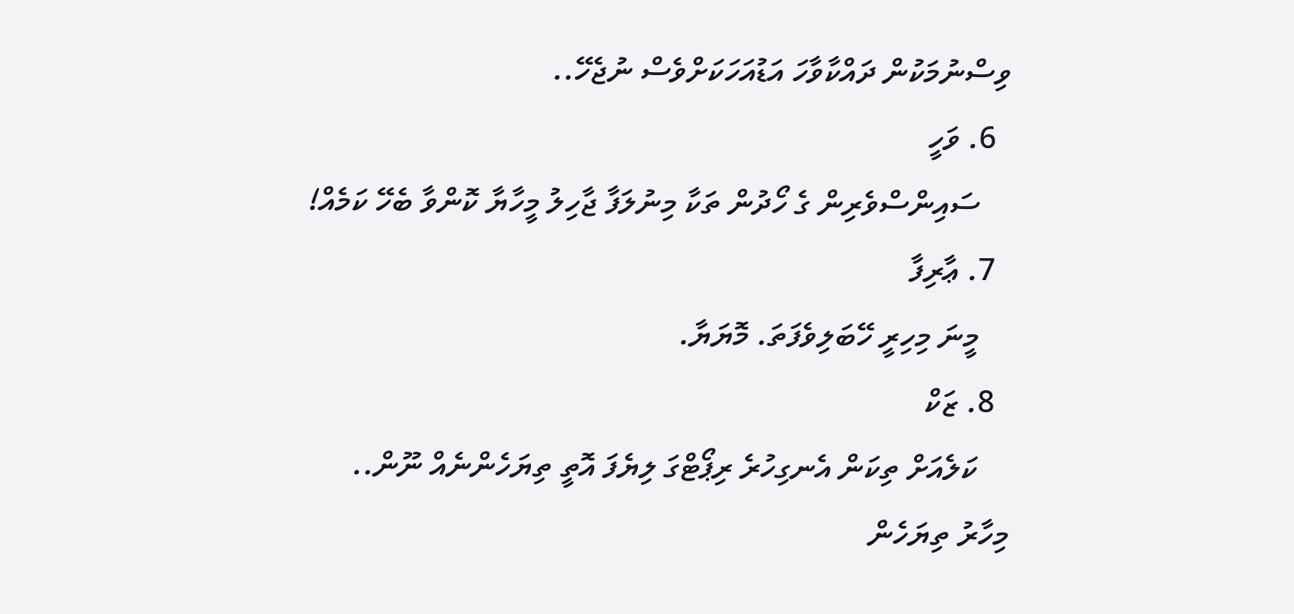ވިސްނުމަކުން ދައްކާވާހަ އަޑުއަހަކަށްވެސް ނުޖެހޭ..
  6. ވަހީ
    ސައިންސްވެރިން ގެ ހޯދުން ތަކާ މިނުލަފާ ޖާހިލު މީހާޔާ ކޮންވާ ބެހޭ ކަމެއް!
  7. ޢާރިފާ
    މީނަ މިހިރީ ހޭބަލިވެފަތަ. މޮޔަޔާ.
  8. ޒަކް
    ކަލެއަށް ތިކަން އެނގިހުރެ ރިޕޯޓްގަ ލިޔެފަ އޮތީ ތިޔަހެންނެއް ނޫން.. މިހާރު ތިޔަހެން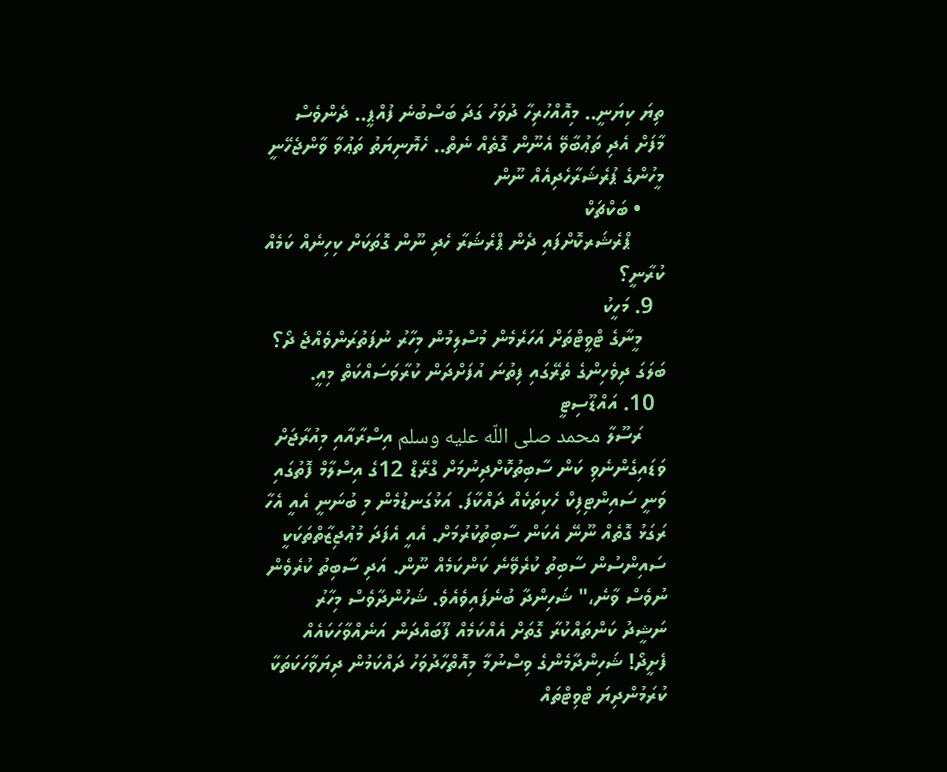ތިޔަ ކިޔަނީ.. މިއޮއްހުރިހާ ދުވަހު ގަދަ ބަސްބުނެ ފުއްޕީ.. ދެންވެސް މާފަށް އެދި ތަޢުބާވޭ އެނޫން ގޮތެއް ނެތް.. ހެޔޮނިޔަތު ތަޢުވާ ވާންޖެހޭނީ މީހުންގެ ޕުރެޝަރާހެދިއެއް ނޫން
    • ބަކްޗަކް
      ޕްރެޝަރކޮށްފައި ދެން ޕްރެޝަރާ ހެދި ނޫން ގޮތަކަށް ކިހިނެއް ކަމެއް ކުރާނީ؟
  9. މަހީކު
    މީނާގެ ޓްވީޓްތަށް އަހަރެމެން މުސްލިމުން މިހާރު ނުފަތުރަންވެއްޖެ ދޯ؟ ބަލަގަ ދިވެހިންގެ ތެރޭގައި ފިތުނަ އުފަށްދަން ކުރާވަސައްކަތް މިއީ.
  10. އައްޑޫސިޓީ
    ރަސޫލާ محمد صلى اللّه عليه وسلم އިސްރާއާއި މިއުރާޖަށް ވަޑައިގެންނެވި ކަން ސާބިތުކޮށްދިނުމަށް ގްރޭޑް 12ގެ އިސްލާމް ފޮތުގައި ވަނީ ސައިންޓިފިކް ހެކިތަކެއް ދައްކާފަ. އަޅުގަނޑުމެން މި ބުނަނީ އެއީ އެހާ ރަގަޅު ގޮތެއް ނޫނޭ އެކަން ސާބިތުކުރުމަށް. އެއީ އެފަދަ މުޢުޖިޒާތްތަކަކީ ސައިންސުން ސާބިތު ކުރެވޭނެ ކަންކަމެއް ނޫން. އަދި ސާބިތު ކުރެވެން ނުވެސް ވާނެ،" ޝަހިންދާ ބުނެފައިވެއެވެ. ޝަހުންދާވެސް މިހާރު ނަޝީދު ކަންތައްކުރާ ގޮތަށް އެއްކަމެއް ފޫބައްދަން އަނެއްވާހަކައެއް ފެށީދޯ! ޝަހިންދާމެންގެ ވިސްނުމާ މިއޮތްހާދުވަހު ދައްކަމުން ދިޔަވާހަކަތަކާ ކުރަމުންދިޔަ ޓްވިޓްތައް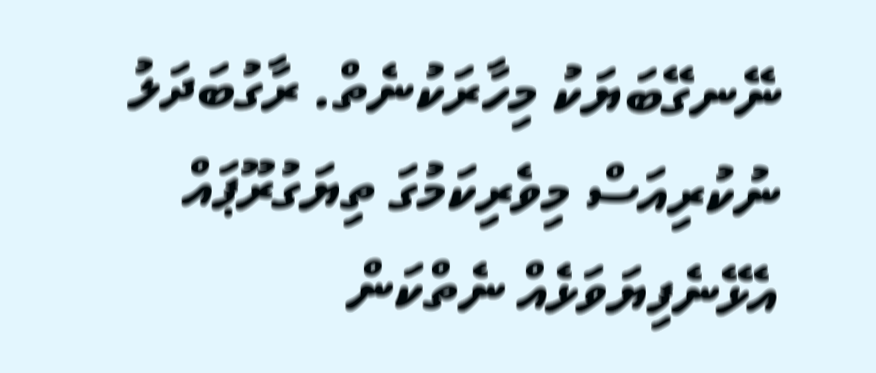ނޭނގޭބަޔަކު މިހާރަކުނެތް. ރާގުބަދަލު ނުކުރިއަސް މިވެރިކަމުގަ ތިޔަގުރޫޕައް އެޅޭނެފިޔަވަޅެއް ނެތްކަން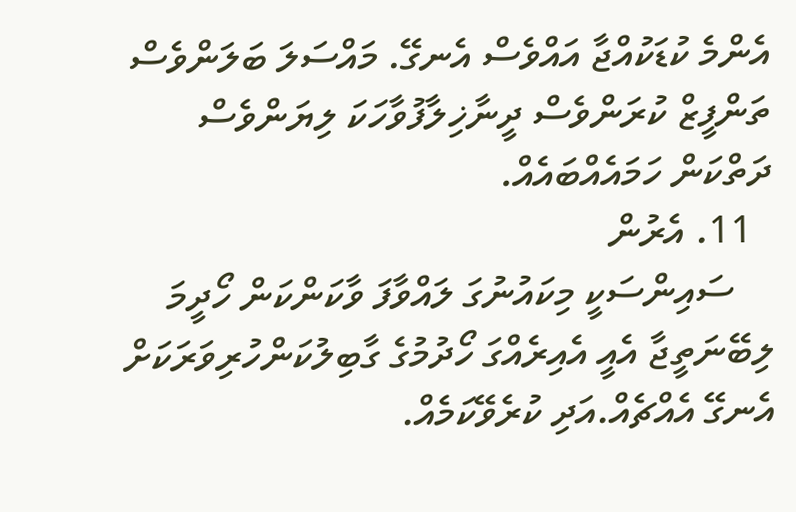އެންމެ ކުޑަކުއްޖާ އައްވެސް އެނގޭ. މައްސަލަ ބަލަންވެސް ތަންފީޒް ކުރަންވެސް ދީނާޚިލާފުވާހަކަ ލިޔަންވެސް ދަތްކަން ހަމައެއްބައެއް.
  11. އެރުން
    ސައިންސަކީ މިކައުނުގަ ލައްވާފަ ވާކަންކަން ހޯދީމަ ލިބޭނަތީޖާ އެއީ އެއިރެއްގަ ހޯދުމުގެ ގާބިލުކަންހުރިވަރަކަށް އެނގޭ އެއްޗެއް.އަދި ކުރެވޭކަމެއް.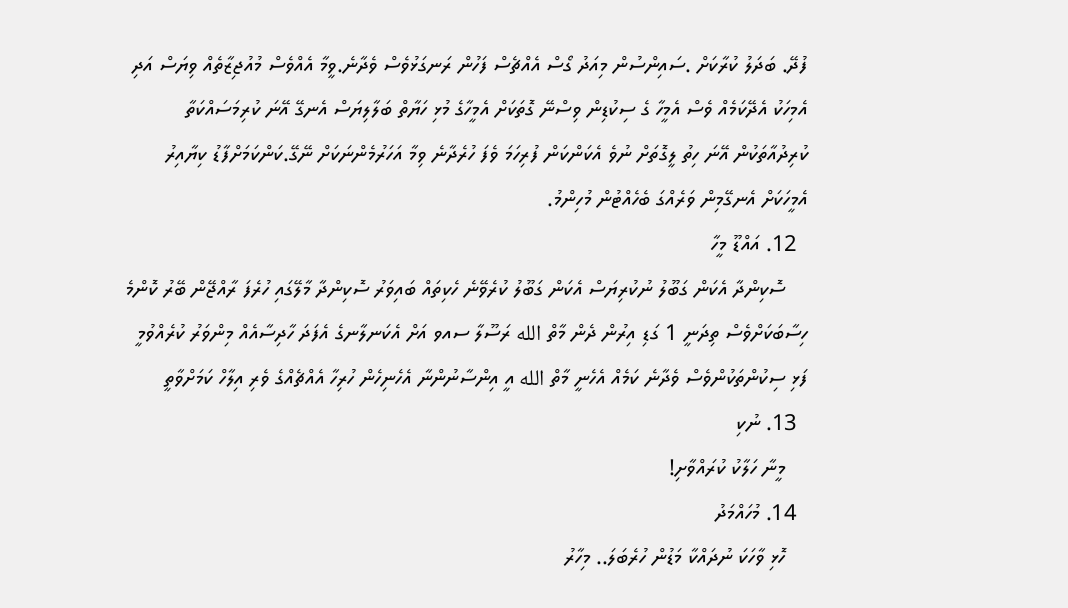ފުދޭ. ބަދަލު ކުރާކަށް .ސައިންސުން މިއަދު ގޯސް އެއްޗެސް ފަހުން ރަނގަޅުވެސް ވެދާނެ.ވީމާ އެއްވެސް މުއުޖިޒާތެއް ވިޔަސް އަދި އެމިހަކު އެދޭކަމެއް ވެސް އެމީހާ ގެ ސިކުޑިން ވިސްނޭ ގޮތަކަށް އެމީހާގެ މުޅި ހަޔާތް ބަލާލިޔަސް އެނގޭ އޭނަ ކުރިމަސައްކަތާ ކުރިދުއާތަކުން އޭނަ ހިތު ލީގޮތަށް ނުވެ އެކަންކަން ފުރިހަމަ ވެފަ ހުރެދާނެ ވިމާ އަހަރުމެންނަކަށް ނޭގޭ.ކަންކަމަށްފާޑު ކިޔާއިރު އެމީހަކަށް އެނގޭމިން ވަރެއްގަ ބެހެއްޓުން މުހިންމު.
  12. އައްޑޫ މީހާ
    ސޮކިންދާ އެކަން ގަބޫލު ނުކުރިޔަސް އެކަން ގަބޫލު ކުރެވޭނެ ހެކިތައް ބައިވަރު ސޮކިންދާ މާލޭގައި ހުރެފަ ރާއްޖޭން ބޭރު ކޮންމެ ހިސާބަކަށްވެސް ތިދަނީ 1 ގަޑި އިރުން ދެން މާތް الله ރަސޫލާ ސއވ އަށް އެކަނލާނގެ އެފަދަ ހާދިސާއެއް މިންވަރު ކުރެއްވުމީ ފަޅި ސިކުންތަކުންވެސް ވެދާނެ ކަމެއް އެހެނީ މާތް الله އީ އިންސާނުންނާ އެހެނިހެން ހުރިހާ އެއްޗެއްގެ ވެރި އިލާހް ކަމަށްވާތީ
  13. ނުކި
    މީނާ ހަލާކު ކުރައްވާށި!
  14. މުހައްމަދު
    ހޮޅި ވާހަކަ ނުދައްކާ މަޑުން ހުރެބަލަ.. މިހާރު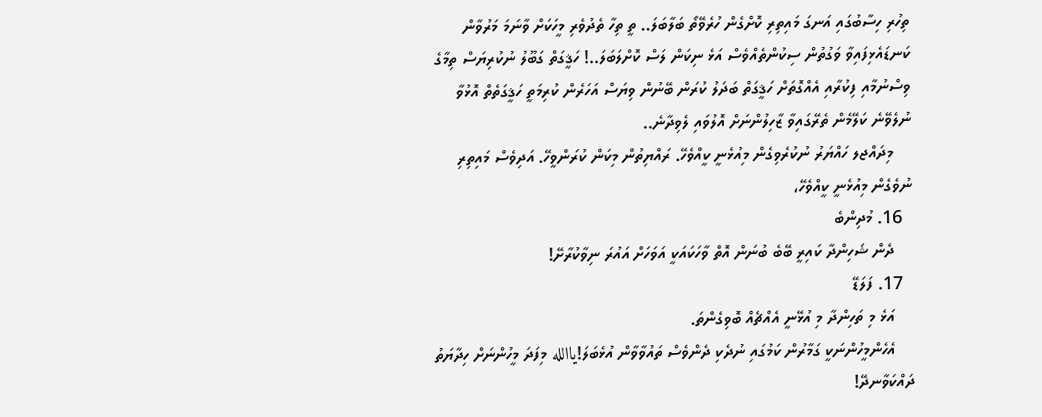ތިހުރި ހިސާބުގައި އަނގަ މައިތިރި ކޮށްގެން ހުރެވޭތޯ ބަލާބަލަ.. ތީ ތިހާ ތެދުވެރި މީހަކަށް ވާނަމަ މަރުވާން ކަނޑައެޅިފައިވާ ވަގުތުން ސިކުންތެއްވެސް އަޅެ ނިކަން ލަސް ކޮށްލަބަލަ..! ހަޤީގަތް ގަބޫލު ނުކުރިޔަސް ތިމާގެ ވިސްނުމާއި ފިކުރާއި އެއްގޮތަށް ހަޤީގަތް ބަދަލު ކުރަން ބޭނުން ވިޔަސް އަހަރެން ކުރިމަތީ ހަޤީގަތެތް އޮޅުވާ ނުލެވޭނެ ކަލޭމެން ތެރޭގައިވާ ޒާހިލުންނަށް އޮލުވައި ލެވިދާނެ..
    މިދައްޖލ ހައްޔަރު ނުކުރެވިގެން މިއުޅެނީ ކީއްވެހޭ. ރައްޔިތުން މިކަން ކުރަންވީހޭ. އަދިވެސް މައިތިރި ނުވެގެން މިއުޅެނީ ކީއްވެހޭ،
  16. މުދިންބެ
    ދެން ޝަހިންދާ ކައިރީ ބޭބެ ބުނަން އޮތް ވާހަކައަކީ އަވަހަށް އައުރަ ނިވާކުރާށޭ!
  17. ފަލަޑޭ
    އަޅެ މި ތަހިންދާ މި އުޅޭނީ އެއްޗެއް ބޮވިގެންތަ.
    އެހެންމީހުންނަކީ ގަމާރުން ކަމުގައި ނުދެކި ދެންވެސް ތައުވާވާން އުޅެބަލަ!ياالله މިފަދަ މީހުންނަށް ހިދާޔަތު ދައްކަވާނދޭ!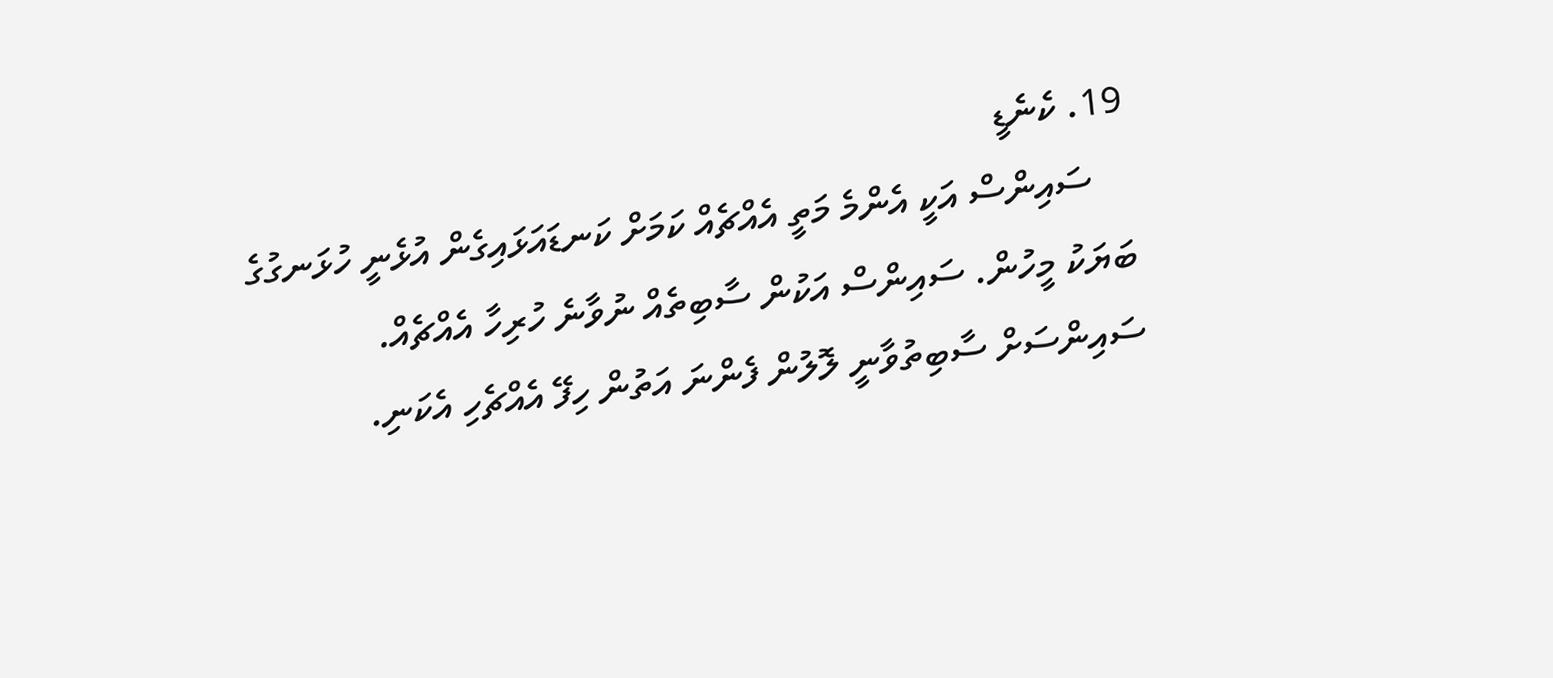19. ކެނެޑީ
    ސައިންސް އަކީ އެންމެ މަތީ އެއްޗެއް ކަމަށް ކަނޑައަޅައިގެން އުޅެނީ ހުޅަނގުގެ ބަޔަކު މީހުން. ސައިންސް އަކުން ސާބިތެއް ނުވާނެ ހުރިހާ އެއްޗެއް. ސައިންސަށް ސާބިތުވާނީ ލޮލުން ފެންނަ އަތުން ހިފޭ އެއްޗެހި އެކަނި.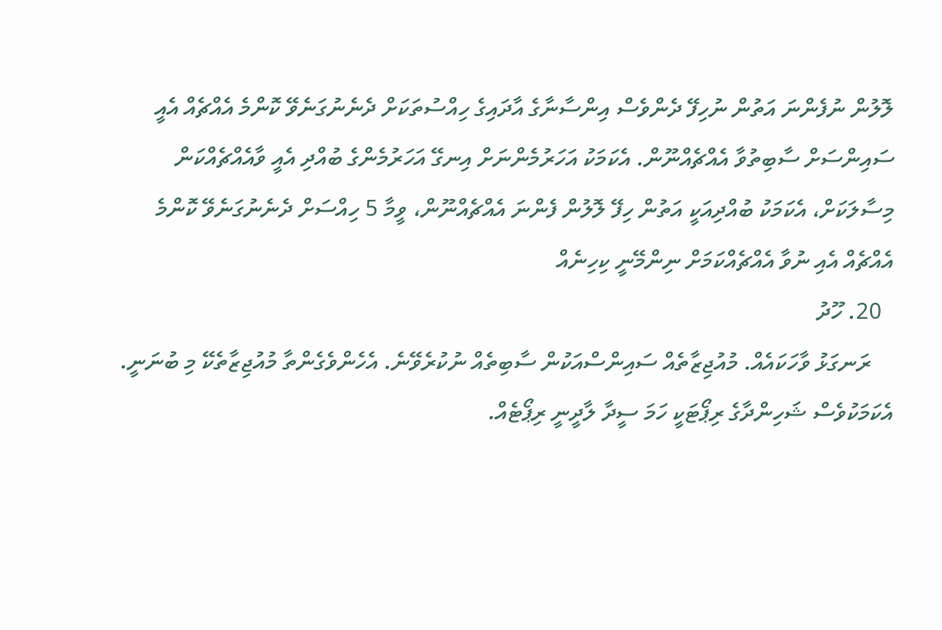ލޮލުން ނުފެންނަ އަތުން ނުހިފޭ ދެންވެސް އިންސާނާގެ އާދައިގެ ހިއްސުތަކަށް ދެނެނުގަނެވޭ ކޮންމެ އެއްޗެއް އެއީ ސައިންސަށް ސާބިތުވާ އެއްޗެއްނޫން. އެކަމަކު އަހަރުމެންނަށް އިނގޭ އަހަރުމެންގެ ބުއްދި އެއީ ވާއެއްޗެއްކަން މިސާލަކަށް، އެކަމަކު ބުއްދިއަކީ އަތުން ހިފޭ ލޮލުން ފެންނަ އެއްޗެއްނޫން، ވީމާ 5 ހިއްސަށް ދެނެނުގަނެވޭ ކޮންމެ އެއްޗެއް އެއި ނުވާ އެއްޗެއްކަމަށް ނިންމޭނީ ކިހިނެއް
  20. ހޫދު
    ރަނގަޅު ވާހަކައެއް. މުއުޖިޒާތެއް ސައިންސްއަކުން ސާބިތެއް ނުކުރެވޭނެ. އެހެންވެގެންތާ މުއުޖިޒާތެކޭ މި ބުނަނީ. އެކަމަކުވެސް ޝަހިންދާގެ ރިޕޯޓަކީ ހަމަ ސީދާ ލާދީނީ ރިޕޯޓެއް.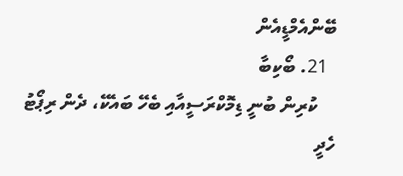ބޭންއެމްޑީއެން
  21. ބޯކިބާ
    ކުރިން ބުނީ ޑިމޮކްރަސީއާއި ބެހޭ ބައެކޭ، ދެން ރިޕޯޓު ހެދީ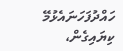ހައްދުފަހަނައެޅުމޭ ކިޔައިގެން،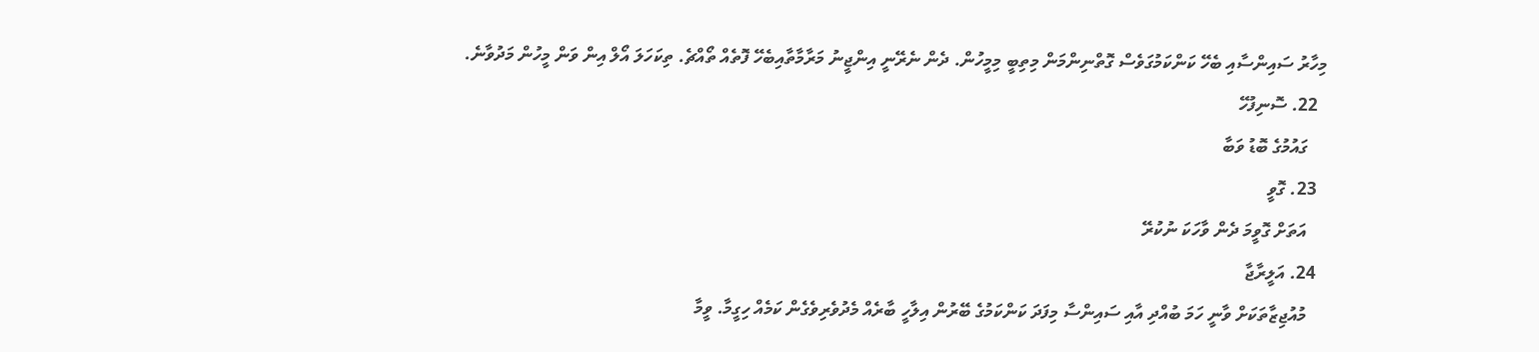މިހާރު ސައިންސާއި ބެހޭ ކަންކަމުގަވެސް ގޮތްނިންމަން މިތިބީ މިމީހުން. ދެން ނެރޭނީ އިންޖީނު މަރާމާތާއިބެހޭ ފޮތެއް ތޯއްޗެ. ތިކަހަލަ އޯލް އިން ވަން މީހުން މަދުވާނެ.
  22. ސޮނިފުހޭ
    ގައުމުގެ ބޮޑު ވަބާ
  23. ގޮވީ
    އަތަށް ގޮވީމަ ދެން ވާހަކަ ނުކުރޭ
  24. އަލީރާޖާ
    މުއުޖިޒާތަކަށް ވާނީ ހަމަ ބުއްދި އާއި ސައިންސާ މިފަދަ ކަންކަމުގެ ބޭރުން އިލާހީ ބާރެއް މެދުވެރިވެގެން ކަމެއް ހިގީމާ. ވީމާ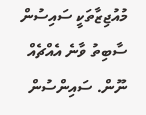މުއުޖިޒާތަކީ ސައިސުން ސާބިތު ވާނެ އެއްޗެއް ނޫން. ސައިންސުން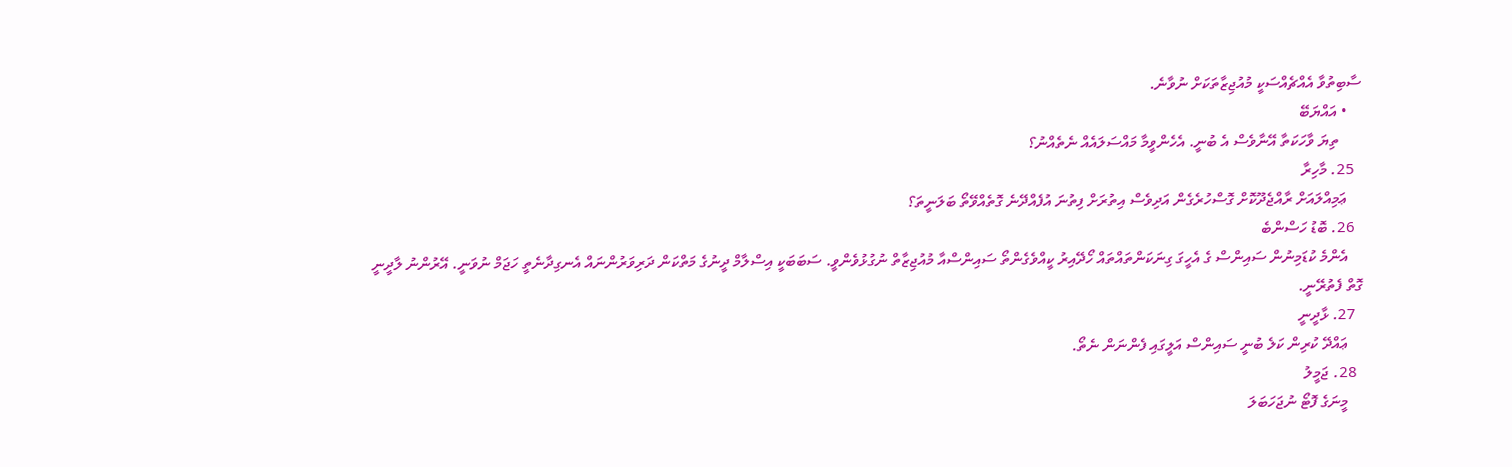ސާބިތުވާ އެއްޗެއްސަކީ މުއުޖިޒާތަކަށް ނުވާނެ.
    • އައްޔަބޭ
      ތިޔަ ވާހަކަތާ އޭނާވެސް އެ ބުނީ. އެހެންވީމާ މައްސަލައެއް ނެތެއްނު؟
  25. މާހިރާ
    ޢަމިއްލައަށް ރާއްޖެދޫކޮށް ގޮސްހުރެގެން އަދިވެސް އިތުރަށް ފިތުނަ އުފެއްދޭނެ ގޮތެއްވޭތޯ ބަލަނީތަ؟
  26. ބޮޑު ހަސްންބެ
    އެންމެ ކުޑަމިނުން ސައިންސް ގެ އެހީގަ ގިނަކަންތައްތައް ހޯދޭއިރު ކީއްވެގެންތޯ ސައިންސްއާ މުއުޖިޒާތް ނުގުޅުވެންވީ. ސަބަބަކީ އިސްލާމް ދީނުގެ މަތްކަން ދަރިވަރުންނައް އެނގިދާނެތީ ހަޖަމް ނުވަނީ. އޭރުންނު ލާދީނީ ގޮތް ފެތުރޭނީ.
  27. ޅާދީނީ
    ޢައްދޭ ކުރިން ކަލެ ބުނީ ސައިންސް އަލީގައި ފެންނަން ނެތޯ.
  28. ޖަމީލު
    މީނަގެ ފޮޓޯ ނުޖަހަބަލަ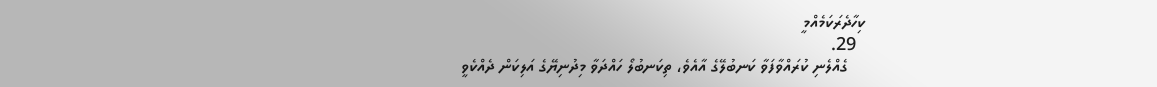ކިހާދެރަކަމެއްމީ
  29.
    ގެއްލެނި ކުރައްވާފަވާ ކަނބުލޭގެ އާއެވެ، ތިކަނބުލޯ ހައްދަވާ މިދުނިޔޭގެ އަލިކަން ދެއްކެވީ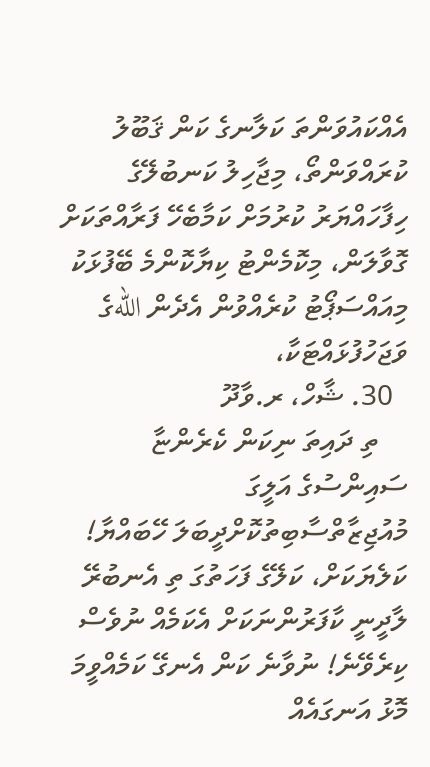އެއްކައުވަންތަ ކަލާނގެ ކަން ޤަބޫލު ކުރައްވަންތޯ، މިޖާހިލު ކަނބުލޭގެ ހިފާހައްޔަރު ކުރުމަށް ކަމާބެހޭ ފަރާއްތަކަށް ގޮވާލަން، މިކޮމެންޓު ކިޔާކޮންމެ ބޭފުޅަކު މިއައްސަޕޯޓު ކުރެއްވުން އެދެން اللهގެ ވަޖަހުފުޅައްޓަކާ،
  30. ޝާހް، ރ.ވާދޫ
    ތި ދައިތަ ނިކަން ކެރެންޏާ ސައިންސުގެ އަލީގަ މުއުޖިޒާތްސާބިތުކޮށްދީބަލަ ހޭބައްޔާ! ކަލެޔަކަށް، ކަލޭގެ ފަހަތުގަ ތި އެނބުރޭ ލާދީނީ ކާފަރުންނަކަށް އެކަމެއް ނުވެސް ކިރެވޭނެ! ނުވާނެ ކަން އެނގޭ ކަމެއްވީމަ މޮޅު އަނގައެއް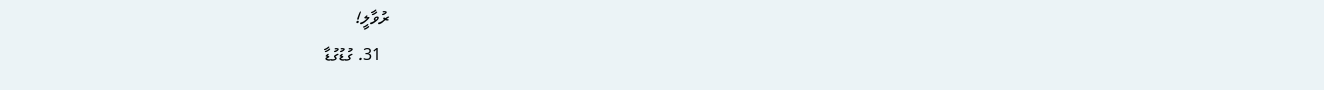ރުވާލީ!
  31. ގުޑުގުޑާ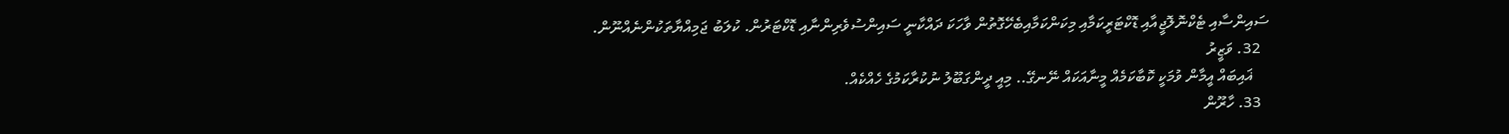ސައިންސާއި ޓެކްނޮލޮޖީއާއި ޑޮކްޓަރީކަމާއި މިކަންކަމާއިބެހޭގޮތުން ވާހަކަ ދައްކާނީ ސައިންސުވެރިންނާއި ޑޮކްޓަރުން. ކުލަބު ޖަމިއްޔާތަކުންނެއްނޫން.
  32. ވަޒީރު
    ޣައިބައް އީމާން ވުމަކީ ކޮބާކަމެއް މީނާއަކައް ނޭނގޭ.. މިއީ ދީންގަބޫލު ނުކުރާކަމުގެ ހެއްކެއް.
  33. ހާރޫން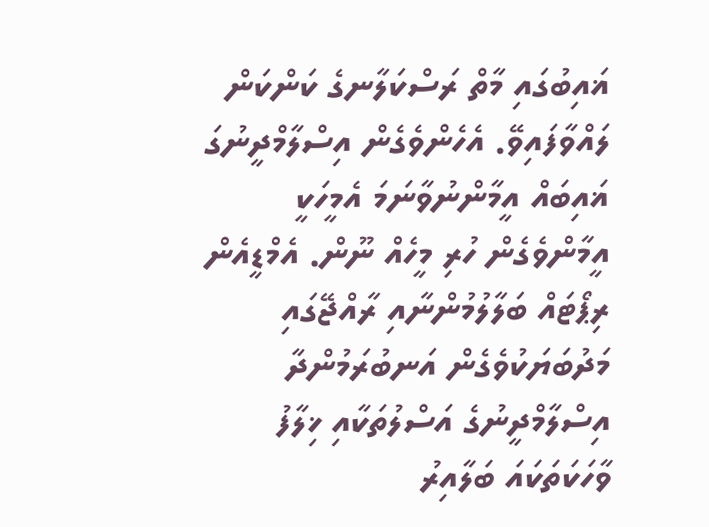ޣައިބުގައި މާތް ރަސްކަލާނގެ ކަންކަން ލައްވާފައިވޭ. އެހެންވެގެން އިސްލާމްދީނުގަ ޣައިބައް އީމާންނުވާނަމަ އެމީހަކީ އީމާންވެގެން ހުރި މީހެއް ނޫން. އެމްޑީއެން ރިޕޯޓައް ބަލާލުމުންނާއި ރާއްޖޭގައި މަދުބަޔަކުވެގެން އަނބުރަމުންދާ އިސްލާމްދީނުގެ އަސްލުތަކާއި ޚިލާފު ވާހަކަތަކައަ ބަލާއިރު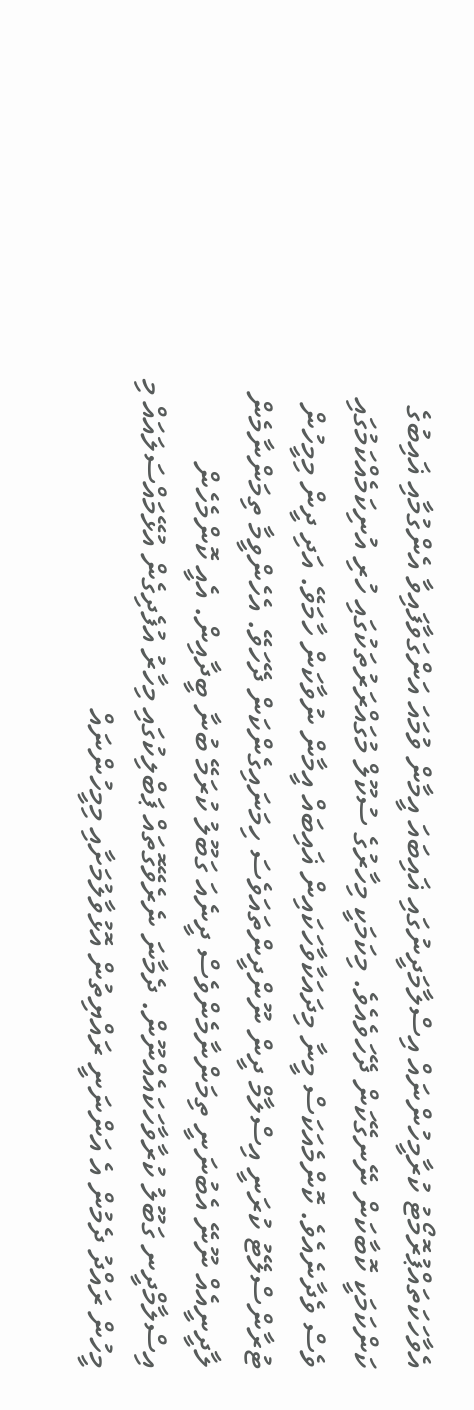އެވާހަކަތައްޕުރޮމޯޓު ކުރާމީހުންނައް އިސްލާމަދީނުގައި ޣައިބައަ އީމާން ވުމައަ އަންގަވާފައިވާ އެންގުމާއި ޣައިބުގެ ކަންކަމަކީ ކޮބާކަން ނޭނގޭކަން ދޭހަވެއެވެ. މިކަމަކީ މިހާރުގެ ސުކޫލް މުގައްރަރުތަކުގައި ހުރި އުނިކަމެއްކަމުގައި ވެސް ވެދާނެއެވެ. ކޮންމެއަކަސް މީނާ މިދައަކާވާހަކައިން ޣައިބައް އީމާން ނުވާކަން ހާމަވޭ. އަދި ދީން މިމީހުން ޓުރާންސްލޭޓު ކުރަނީ އިސްލާމް ދީން ނޫންދީންތައަވެސަ ހިމަނައިގެންކަން ދޭހަވޭ. އެހެންވީމާ ތިމަންނާމެން ލާދީނީއެއް ނޫނޭ އެބުނަނީ ތިމަންނާމެންވެސް ދީނެއަ ގަބޫލު ކުރަމޭ ބުނާ ބީދާއިން. އެއީ ކޮންމެހެން އިސްލާމްދީނ ގަބޫލު ކުރާވާހަކައެއްނޫން. ދެމާނަ ނެރެވޭގޮތައް ޕަބްލިކުގައި މިހާރު އުފެދިގެން އުޅޭމައްސަލައައް މި މީހުން ރައްދު ދެމުން އެ އަންނަނީ ރައްޔިތުން އޮޅުވާލުމަށާއި މިމީހުންނައް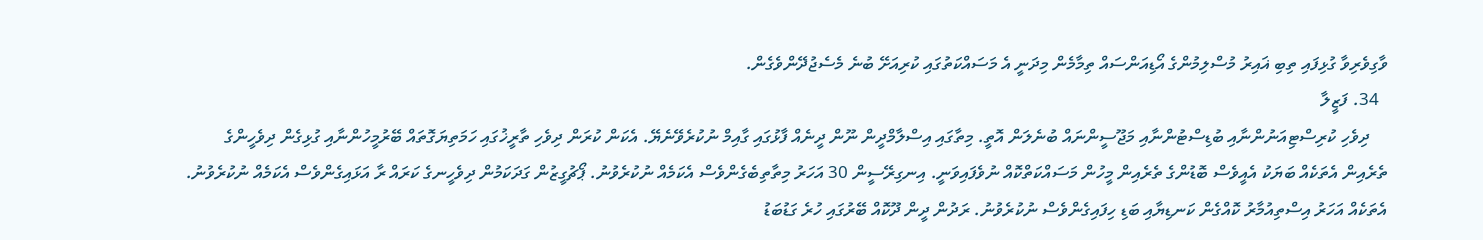ވާގިވެރިވާ ގުޅިފައި ތިބި ޣައިރު މުސްލިމުންގެ އޯޑިއަންސައް ތިމާމެން މިދަނީ އެ މަސައްކަތުގައި ކުރިއަށޭ ބުނެ މެސެޖުދޭންވެގެން.
  34. ފަޒީލާ
    ދިވެހި ކުރިސްޓިއަނުންނާއި ބުޑިސްޓުންނާއި މަޖޫސީންނައް ބުނެލަން އޮތީ. މިތާގައި އިސްލާމްދީން ނޫން ދީނެއް ފާޅުގައި ގާއިމް ނުކުރެވޭނެޔޭ. އެކަން ކުރަން ދިވެހި ތާރީޚުގައި ހަމަތިޔަގޮތައް ބޭރުމީހުންނާއި ގުޅިގެން ދިވެހީންގެ ތެރެއިން އެތަކެއް ބަޔަކު އެއީވެސް ބޮޑުންގެ ތެރެއިން މީހުން މަސައްކަތްކޮއް ނުވެފައިވަނީ. އިނގިރޭސީން 30 އަހަރު މިތާތިބެގެންވެސް އެކަމެއް ނުކުރެވުނު. ޕޯޗުގީޒުން ގަދަކަމުން ދިވެހީނގެ ކަރައް ރާ އަޅައިގެންވެސް އެކަމެއް ނުކުރެވުނު. އެތަކެއް އަހަރު އިސްތިއުމާރު ކޮއްގެން ކަނޑިޔާއި ބަޑި ހިފައިގެންވެސް ނުކުރެވުނު. ރަދުން ދީން ދޫކޮއް ބޭރުގައި ހުރެ ގަޑުބަޑު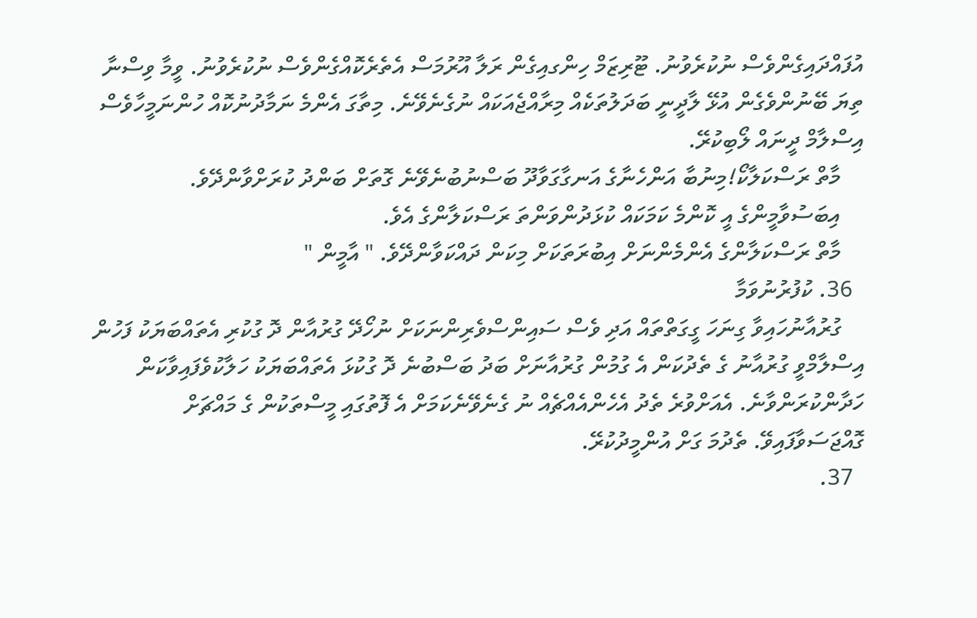އުފައްދައިގެންވެސް ނުކުރެވުނު. ޓޫރިޒަމް ހިންގއިގެން ރަލާ އޫރުމަސް އެތެރެކޮއްގެންވެސް ނުކުރެވުނު. ވީމާ ވިސްނާ ތިޔަ ބޭނުންވެގެން އުޅޭ ލާދީނީ ބަދަލުތަކެއް މިރާއްޖެއަކައް ނުގެނެވޭނެ. މިތާގަ އެންމެ ނަމާދުނުކޮއް ހުންނަމީހާވެސް އިސްލާމް ދީނައް ލޯބިކުރޭ.
    މާތް ރަސްކަލާކޯ!މިނުބާ އަންހެނާގެ އަނގާގަވާދޫ ބަސްނުބުނެވޭނެ ގޮތަށް ބަންދު ކުރަށްވާންދޭވެ.
    އިބަސުވާމީންގެ އީ ކޮންމެ ކަމަކައް ކުޅަދުންވަންތަ ރަސްކަލާންގެ އެވެ.
    މާތް ރަސްކަލާންގެ އެންމެންނަށް އިބުރަތަކަށް މިކަން ދައްކަވާންދޭވެ. " އާމީން "
  36. ކުފުރުނުވަމާ
    ގުރުއާނުހައިވާ ގިނަހަ ގީގަތްތައް އަދި ވެސް ސައިންސްވެރިންނަކަށް ނުހޯދޭ ގުރުއާން ދޮ ގުކުރި އެތައްބަޔަކު ފަހުން އިސްލާމްވީ ގުރުއާނު ގެ ތެދުކަން އެ ގުމުން ގުރުއާނަށް ބަދު ބަސްބުނެ ދޮ ގުކުޅަ އެތައްބަޔަކު ހަލާކުވެފައިވާކަން ހަދާންކުރަންވާނެ. އެއަށްވުރެ ތެދު އެހެންއެއްޗެއް ނު ގެނެވޭނެކަމަށް އެ ފޮތުގައި މީސްތަކުން ގެ މައްޗަށް ގޮއްޖަސަވާފައިވޭ. ތެދުމަ ގަށް އުންމީދުކުރޭ.
  37.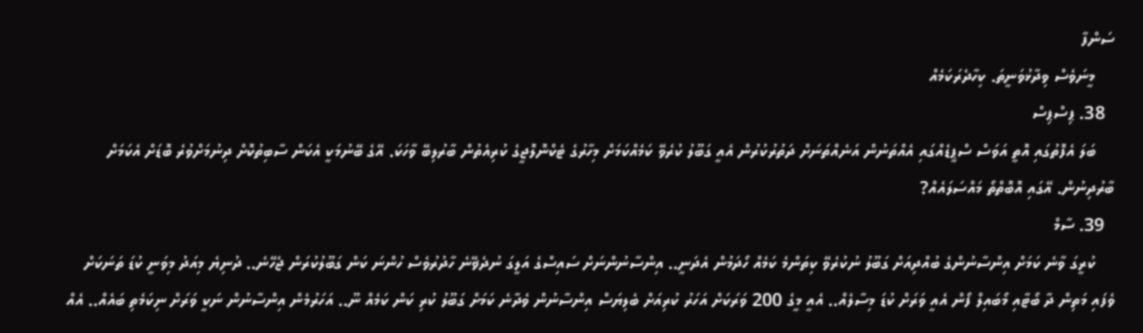ސަންފާ
    މީނަވެސް ވިދާޅުވަނީތަ. ކިހާދެރަކަމެއް
  38. ޕިސްޕިސް
    ބަލަ އެފޮތުގައި އޮތީ އަވަސް ސްޕީޑެއްގައި އެއްތަނުން އަނެއްތަނަށް ދަތުރުކުރުން އެއީ ގަބޫލު ކުރެވޭ ކަމެއްކަމަށް މިހާރުގެ ޓެކްނޮލޮޖީގެ ކުރިއެތުން ބާރުލިބޭ ވާހަކަ. އޭގެ ބޭނުމަކީ އެކަން ސާބިތުކޮށް ދިނުމަށްވުރެ ބޮޑަށް އެކަމަށް ބާރުދިނުން. އޭގައި އޮބޮތްތޯ މައްސަލައެއް?
  39. ސާމް
    ކުރީގަ ވާނެ ކަމަށް އިންސާނުންގެ ބުއްދިއަށް ގަބޫލު ނުކުރެވޭ ކިތަންމެ ކަމެއް ހޯދަމުން އެދަނީ.. އިންސާނުންނަށް ސައިސްގެ އަލީގަ ނުދެޥޭނެ ހާދުރުވެސް ހުންނަ ކަން ގަބޫލުކުރަން ޖެހޭނެ.. ދުނިޔެ މިއަދު މިވަނީ ކުޑަ ތަނަކަށް ވެފައި މަތިން ދާ ބޯޓާއި މޯބައިލް ފޯން އެއީ ވަރަށް ކުޑަ މިސާލެއް.. އެއީ މީގެ 200 ވަރަކަށް އަހަރު ކުރިއަށް ބެލިޔަސް އިންސާނުން ވެދާނެ ކަމަށް ގަބޫލު ކުރި ކަން ކަމެއް ނޫ.. އަހަރުމެން އިންސާނުން ނަކީ ވަރަށް ނިކަމެތި ބައެއް.. އެއް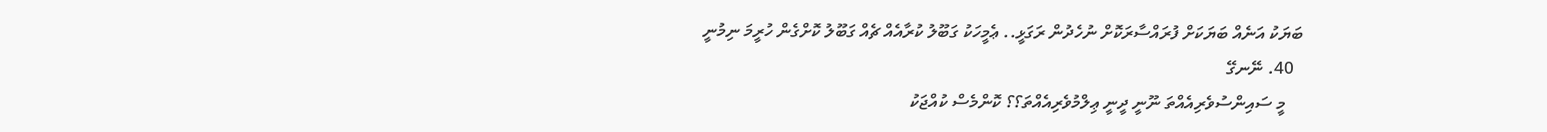ބަޔަކު އަނެއް ބަޔަކަށް ފުރައްސާރަކޮށް ނުހެދުން ރަގަޅީ.. ޢެމީހަކު ގަބޫލު ކުރާއެއް ޗެއް ގަބޫލު ކޮށްގެން ހުރީމަ ނިމުނީ
  40. ނޭނގޭ
    މީ ސައިންސުވެރިއެއްތަ ނޫނީ ދީނީ ޢިލްމުވެރިއެއްތަ؟؟ ކޮންމެސް ކުއްޖަކު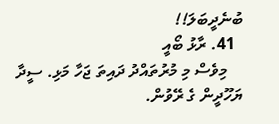ބުނެދީބަލަ!!
  41. ރާޅު ބޯއީ
    މިވެސް މި މުރުތައްދު ދައިތަ ޖަހާ މަޅި. ސީދާ ޔަހޫދީން ގެ ރޭވުން.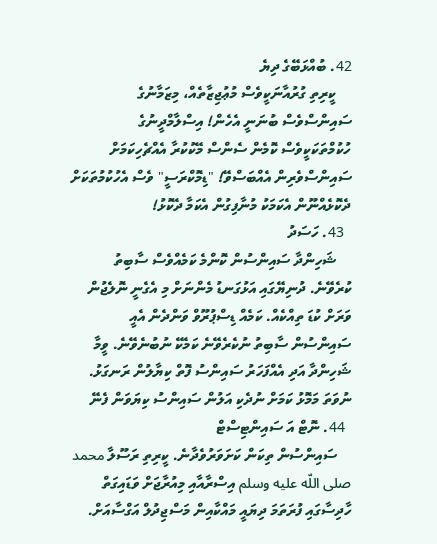42. ބުއްޅަބޭގެ ދިޔެ
    ކީރިތި ގުރުއާނަކީވެސް މުޢުޖިޒާތެއް، މިޒަމާނުގެ ސައިންސްވެސް ބުނަނީ އެހެން! އިސްލާމްދީނުގެ ހުކުމްތަކަކީވެސް ކޮމެން ސެންސް މޭކުކުރާ އެއްޗެހިކަމަށް ސައިންސްވެރިން އެއްބަސްވޭ! "ޑިމޮކްރަސީ" ވެސް އެހުކުމުތަކަށް ދެކޮޅެއްނޫން އެކަމަކު މުނާފިގުން އެކަމާ ދެކޮޅު!
  43. ހަސަދު
    ޝަހިންދާ ސައިންސުން ކޮންމެ ކަމެއްވެސް ސާބިތު ކުރެވޭނެ. ދުނިޔޭގައި އަޅުގަނޑު މެންނަށް މި އެގެނީ ނޮލެޖުން ވަރަށް ކުޑަ ތިއްކެއް. ކަމެއް ޑިސްޕުރޫވް ވަންދެން އެއީ ސައިންސުން ސާބިތު ނުކެރެވޭނެ ކަމެކޭ ނުބުނެވޭނެ. ވީމާ ޝަހިންދާ އަދި އެއްފަހަރު ސައިންސު ފޮތް ކިޔާލުން ރަނގަޅު. ނުވަތަ މަމޮޅު ކަމަށް ނުދެކި އަލުން ސައިންސު ކިޔަވަން ފެނޭ
  44. ނޮޓް އަ ސައިންޓިސްޓް
    ސައިންސުން ތިކަން ކަށަވަރުވެދާނެ. ކީރިތި ރަސޫލާ محمد صلى اللّه عليه وسلم އިސްރާއާއި މިއުރާޖަށް ވަޑައިގަތް ހާދިސާގައި ފުރަތަމަ ދިޔައީ މައްކާއިން މަސްޖިދުލް އަގްސާއަށް.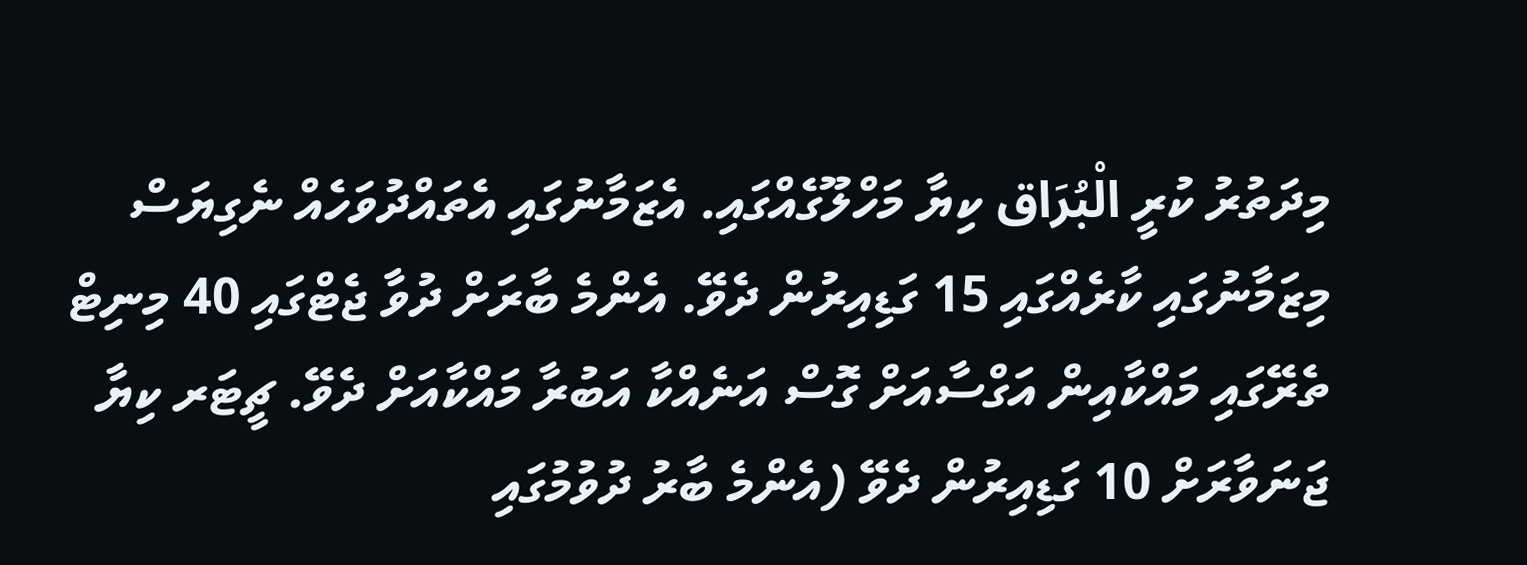މިދަތުރު ކުރީ الْبُرَاق ކިޔާ މަހްލޫގެއްގައި. އެޒަމާނުގައި އެތައްދުވަހެއް ނެގިޔަސް މިޒަމާނުގައި ކާރެއްގައި 15 ގަޑިއިރުން ދެވޭ. އެންމެ ބާރަށް ދުވާ ޖެޓްގައި 40 މިނިޓް ތެރޭގައި މައްކާއިން އަގްސާއަށް ގޮސް އަނެއްކާ އަބުރާ މައްކާއަށް ދެވޭ. ޗީޓަރ ކިޔާ ޖަނަވާރަށް 10 ގަޑިއިރުން ދެވޭ (އެންމެ ބާރު ދުވުމުގައި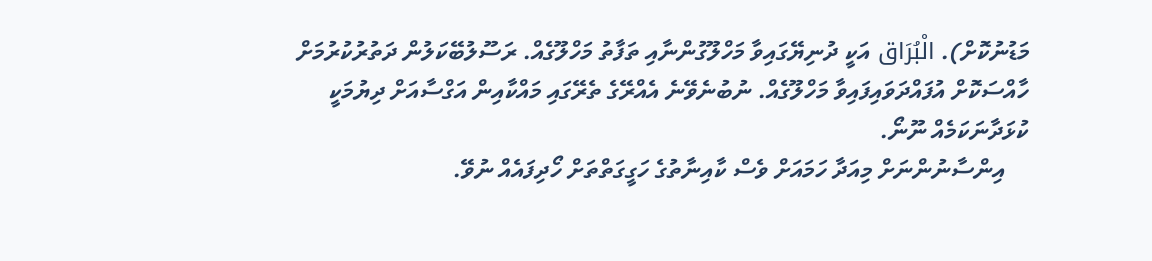މަޑުނުކޮށް). الْبُرَاق އަކީ ދުނިޔޭގައިވާ މަހްލޫގުންނާއި ތަފާތު މަހްލޫގެއް. ރަސޫލުބޭކަލުން ދަތުރުކުރުމަށް ހާއްސަކޮށް އުފައްދަވައިފައިވާ މަހްލޫގެއް. ނުބުނެވޭނެ އެއްރޭގެ ތެރޭގައި މައްކާއިން އަގްސާއަށް ދިޔުމަކީ ކުޅަދާނަކަމެއް ނޫނޯ.
    އިންސާނުންނަށް މިއަދާ ހަމައަށް ވެސް ކާއިނާތުގެ ހަގީގަތްތަށް ހޯދިފައެއް ނުވޭ.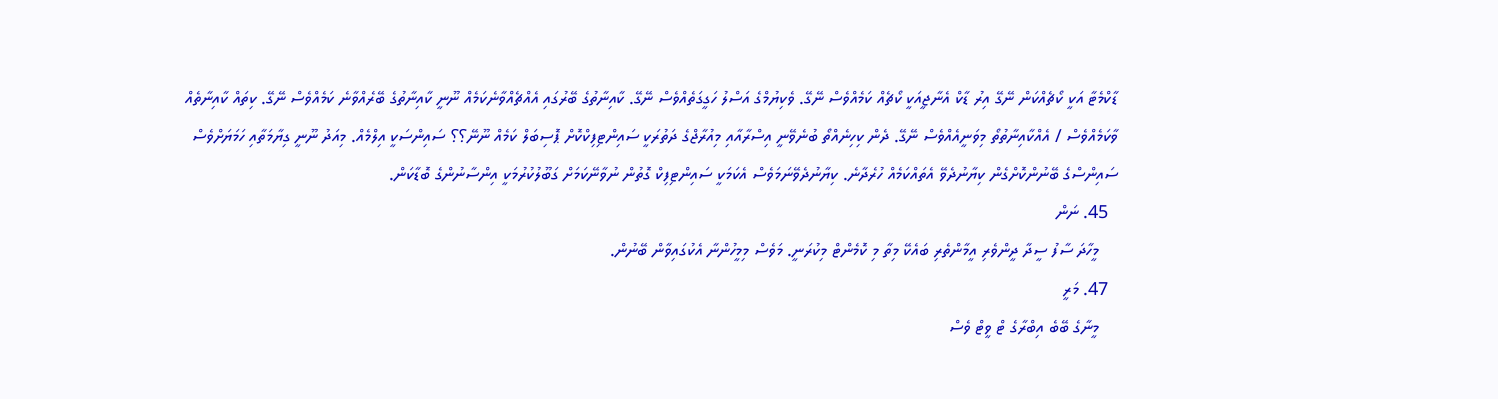ޑާކްމެޓާ އަކީ ކޯޗެއްކަން ނޭގޭ އިރު ޑާކް އެނާޖީއަކީ ކޯޗެއް ކަމެއްވެސް ނޭގޭ. ވެކިޔުމްގެ އަސްލު ހަގީގަތެއްވެސް ނޭގޭ. ކާއިނާތުގެ ބޭރުގައި އެއްޗެއްވާނެކަމެއް ނޫނީ ކާއިނާތުގެ ބޭރެއްވާނެ ކަމެއްވެސް ނޭގޭ. ކިތައް ކާއިނާތެއް ވާކަމެއްވެސް / އެއްކާއިނާތުތޯ މިވަނީއެއްވެސް ނޭގޭ. ދެން ކިހިނެއްތޯ ބުނެވޭނީ އިސްރާއާއި މިއުރާޖްގެ ދަތުރަކީ ސައިންޓިފިކްކޮށް ޕޮސިބަލް ކަމެއް ނޫނޭ؟؟ ސައިންސަކީ އިލްމެއް. މިއަދު ނޫނީ ގިޔާމަތާއި ހަމަޔަށްވެސް ސައިންސްގެ ބޭނުންކޮށްގެން ކިޔާނުދެވޭ އެތައްކަމެއް ހުރެދާނެ. ކިޔާނުދެވޭނަމަވެސް އެކަމަކީ ސައިންޓިފިކް ގޮތުން ނުވާނޭކަމަށް ގަބޫލުކުރުމަކީ އިންސާނުންގެ ބޮޑާކަން.
  45. ނަން
    މީހާދަ ސާފު ސީދާ ދީންވެރި އީމާންތެރި ބައެކޭ މިތާ މި ކޮމެންޓް މިކުރަނީ. މަވެސް މިމީހުންނާ އެކުގައިވާން ބޭނުން.
  47. މަރީ
    މީނާގެ ބޭބެ އިބްރާގެ ޓް ވީޓް ވެސް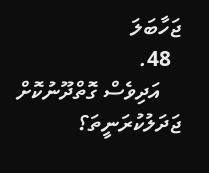ޖަހާބަލަ
  48.
    އަދިވެސް ގޮތްދޫނުކޮށް ޖަދަލުކުރަނީތަ؟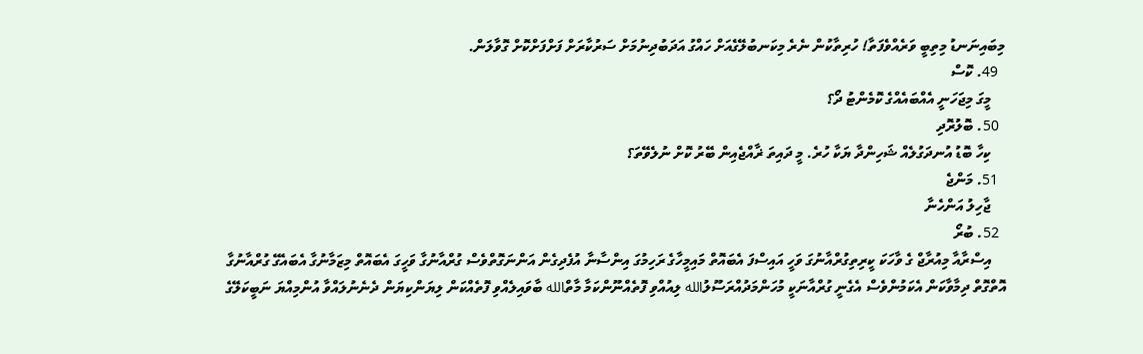މިބައިނަނޑު މިތިބީ ވަރެއްވެފަތާ! ހުރިތާކުން ނެރެ މިކަނބުލޭގެއަށް ހައްގު އަދަބުދިނުމަށް ސަރުކާރަށް ފަށްފަށްކޮށް ގޮވާލަން.
  49. ކޮސް
    މީގަ މިޖަހަނީ އެއްބައެއްގެ ކޮމެންޓު ދޯ؟
  50. ބޮލުރޮދި
    ކިހާ ބޮޑު އުނދަގުލެއް ޝަހިންދާ ޔަކާ ހުރެ. މީ ދައިތަ ޜާއްޖެއިން ބޭރު ކޮށް ނުލެވޭތަ؟
  51. މަންޖެ
    ޖާހިލު އަންހެނާ
  52. ބުރޯ
    އިސްރާއާ މިއުރާޖް ގެ ވާހަކަ ކީރިތިގުރްއާނުގަ ވަހީ އައިސްފަ އެބައޮތް މައިމީހާގެ ރަހިމުގަ އިންސާނާ އުފެދިގެން އަންނަގޮތްވެސް ގުރްއާނުގާ ވަހީގަ އެބައޮތް މިޒަމާނުގާ އެބައެގޭ ގުރްއާނުގާ އޮތްގޮތް ދިމާވާކަން އެކަމުންވެސް އެގެނީ ގުރްއާނަކީ މުހަންމަދުއްރަސޫލުالله ލިއުއްވި ފޮތެއްނޫންކަމާ މާތްالله ބާވައިލެއްވި ފޮތެއްކަން ލިޔަންކިޔަން ދެނެނުލައްވާ އުންމިއްޔަ ނަބީކަލޭގެ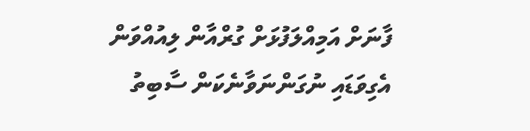ފާނަށް އަމިއްލަފުޅަށް ގުރްއާން ލިއުއްވަން އެގިވަޑައި ނުގަންނަވާނެކަން ސާބިތު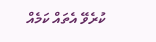ކުރެވޭ އެތައް ކަމެއް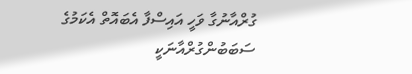ގުރްއާނުގާ ވަހީ އައިސްފާ އެބައޮތް އެކަމުގެ ސަބަބުންގުރްއާނަކީ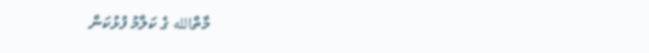މާތްالله ގެ ކަލާމު ފުޅުކަން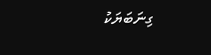ގިނަބަޔަކު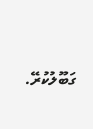ގަބޫލުކުރޭ.